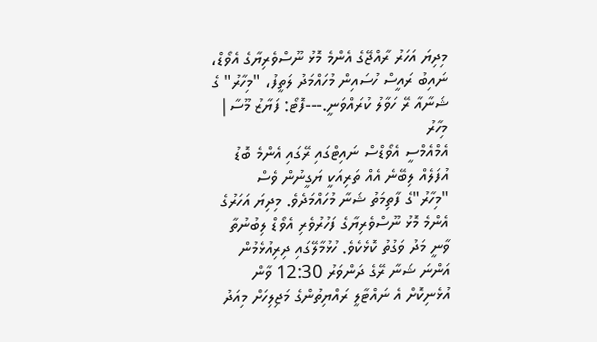މިދިޔަ އަހަރު ރާއްޖޭގެ އެންމެ މޮޅު ނޫސްވެރިޔާގެ އެވޯޑް، ނައިބު ރައީސް ހުސައިން މުހައްމަދު ލަތީފު، "މިހާރު" ގެ ޝަނާއާ ރޭ ހަވާލު ކުރައްވަނީ.---ފޮޓޯ: ފަޔާޒު މޫސާ| މިހާރު
އެމްއެމްސީ އެވޯޑްސް ނައިޓްގައި ރޭގައި އެންމެ ބޮޑު އުފަލެއް ލިބޭނެ އެއް ތަރިއަކީ ޔަގީނުން ވެސް "މިހާރު"ގެ ފާތިމަތު ޝަނާ މުހައްމަދެވެ. މިދިޔަ އަހަރުގެ އެންމެ މޮޅު ނޫސްވެރިޔާގެ ފަހުރުވެރި އެވޯޑް ލިބުނުތާ ވާނީ މަދު ވަގުތު ކޮޅެކެވެ. ހުޅުމާލޭގައި ދިރިއުޅެމުން އަންނަ ޝަނާ ރޭގެ ދަންވަރު 12:30 ވާން އުޅެނިކޮށް އެ ނައްޓާލީ ރައްޔިތުންގެ މަޖިލިހަށް މިއަދު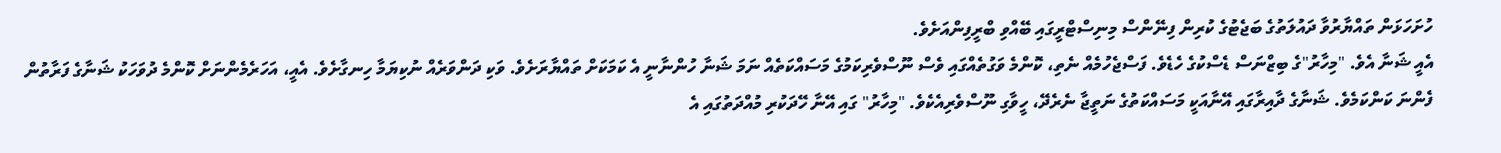ހުށަހަޅަން ތައްޔާރުވާ ދައުލަތުގެ ބަޖެޓުގެ ކުރިން ފިނޭންސް މިނިސްޓްރީގައި ބޭއްވި ބްރީފިންއަށެވެ.
އެއީ ޝަނާ އެވެ. "މިހާރު"ގެ ބިޒްނަސް ޑެސްކުގެ ހެޑެވެ. ފަސްޖެހުމެއް ނެތި، ކޮންމެ ވަގުތެއްގައި ވެސް ނޫސްވެރިކަމުގެ މަސައްކަތެއް ނަމަ ޝަނާ ހުންނާނީ އެ ކަމަކަށް ތައްޔާރަށެވެ. ވަކި ދަންވަރެއް ނުކިޔަމާ ހިނގާށެވެ. އެއީ، އަހަރެމެންނަށް ކޮންމެ ދުވަހަކު ޝަނާގެ ފަރާތުން ފެންނަ ކަންކަމެވެ. ޝަނާގެ ދާއިރާގައި އޭނާއަކީ މަސައްކަތުގެ ނަތީޖާ ނެރެދޭ، ހީވާގި ނޫސްވެރިއެކެވެ. "މިހާރު" ގައި އޭނާ ހޭދަކުރި މުއްދަތުގައި އެ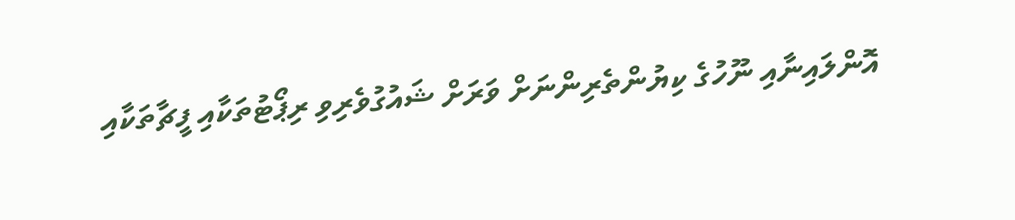އޮންލައިނާއި ނޫހުގެ ކިޔުންތެރިންނަށް ވަރަށް ޝައުގުވެރިވި ރިޕޯޓުތަކާއި ފީޗާތަކާއި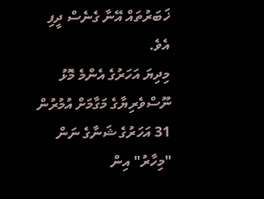ޚަބަރުތައް އޭނާ ގެނެސް ދީފި އެވެ.
މިދިޔަ އަހަރުގެ އެންމެ މޮޅު ނޫސްވެރިޔާގެ މަގާމަށް އުމުރުން 31 އަހަރުގެ ޝަނާގެ ނަން "މިހާރު" އިން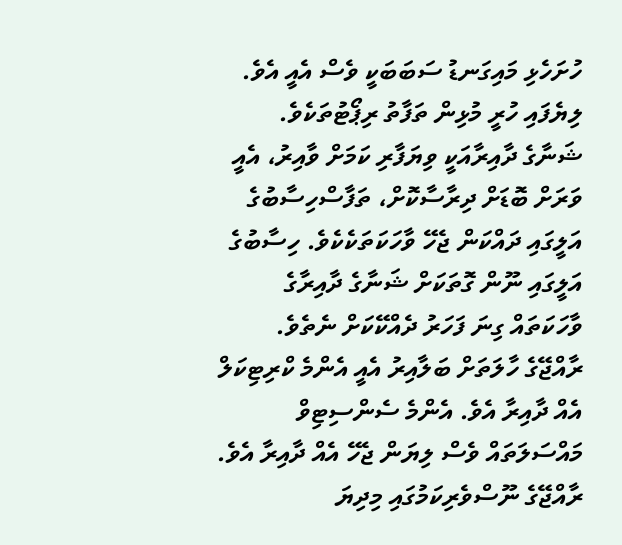ހުށަހެޅި މައިގަނޑު ސަބަބަކީ ވެސް އެއީ އެވެ. ލިޔެފައި ހުރީ މުޅިން ތަފާތު ރިޕޯޓުތަކެވެ. ޝަނާގެ ދާއިރާއަކީ ވިޔަފާރި ކަމަށް ވާއިރު، އެއީ ވަރަށް ބޮޑަށް ދިރާސާކޮށް، ތަފާސްހިސާބުގެ އަލީގައި ދައްކަން ޖެހޭ ވާހަކަތަކެކެވެ. ހިސާބުގެ އަލީގައި ނޫން ގޮތަކަށް ޝަނާގެ ދާއިރާގެ ވާހަކަތައް ގިނަ ފަހަރު ދެއްކޭކަށް ނެތެވެ. ރާއްޖޭގެ ހާލަތަށް ބަލާއިރު އެއީ އެންމެ ކްރިޓިކަލް އެއް ދާއިރާ އެވެ. އެންމެ ސެންސިޓިވް މައްސަލަތައް ވެސް ލިޔަން ޖެހޭ އެއް ދާއިރާ އެވެ.
ރާއްޖޭގެ ނޫސްވެރިކަމުގައި މިދިޔަ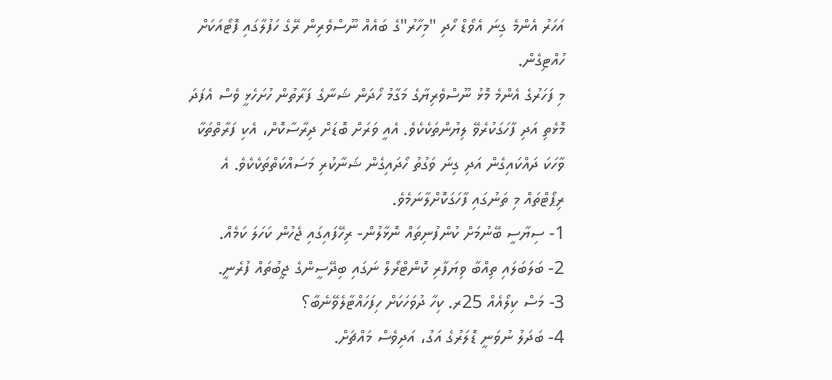އަހަރު އެންމެ ގިނަ އެވޯޑް ހޯދި "މިހާރު"ގެ ބައެއް ނޫސްވެރިން ރޭގެ ހަފުލާގައި ފޮޓޯއަކަށް ހުއްޓިގެން.
މި ފަހަރުގެ އެންމެ މޮޅު ނޫސްވެރިޔާގެ މަގާމު ހޯދަން ޝަނާގެ ފަރާތުން ހުށަހެޅީ ވެސް އެފަދަ މޮޅެތި އަދި ފާހަގަކުރެވޭ ލިޔުންތަކެކެވެ. އެއީ ވަރަށް ބޮޑަށް ދިރާސާކޮށް، އެކި ފަރާތްތަކާ ވާހަކަ ދައްކައިގެން އަދި ގިނަ ވަގުތު ހޯދައިގެން ޝަނާކުރި މަސައްކަތްތަކެކެވެ. އެ ރިޕޯޓްތައް މި ތަނުގައި ފާހަގަކޮށްލާނަމެވެ.
1- ސިޔާސީ ބޭނުމަށް ކުންފުނިތައް ނޮޅާލުން- ރިހޭފައިގައި ޖެހުން ކަހަލަ ކަމެއް.
2- ބަލަބަލައި ތިއްބާ ވިޔަފާރި ކޮންޓްރޯލް ނަގައި ބިދޭސީންގެ ޖީބުތައް ފުރެނީ.
3- މަސް ކިލޯއެއް 25ރ. ކިހާ ދުވަހަކަށް ހިފަހައްޓާލެވޭނެބާ؟
4- ބަދަލު ނުވަނީ ޑޮލަރުގެ އަގު، އަދިވެސް މައްޗަށް.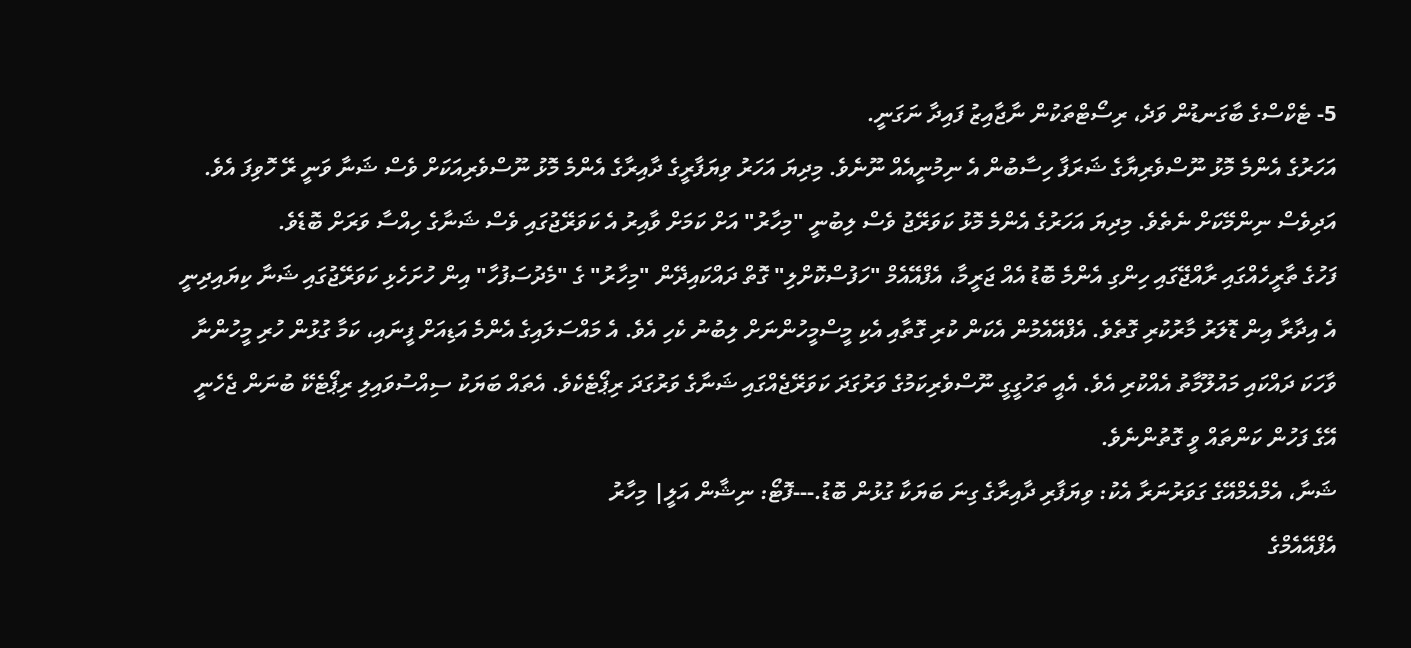5- ޓެކްސްގެ ބާގަނޑުން ވަދެ، ރިސޯޓްތަކުން ނާޖާއިޒު ފައިދާ ނަގަނީ.
އަހަރުގެ އެންމެ މޮޅު ނޫސްވެރިޔާގެ ޝަރަފާ ހިސާބުން އެ ނިމުނީއެއް ނޫނެވެ. މިދިޔަ އަހަރު ވިޔަފާރީގެ ދާއިރާގެ އެންމެ މޮޅު ނޫސްވެރިއަކަށް ވެސް ޝަނާ ވަނީ ރޭ ހޮވިފަ އެވެ. އަދިވެސް ނިންމޭކަށް ނެތެވެ. މިދިޔަ އަހަރުގެ އެންމެ މޮޅު ކަވަރޭޖު ވެސް ލިބުނީ "މިހާރު" އަށް ކަމަށް ވާއިރު އެ ކަވަރޭޖުގައި ވެސް ޝަނާގެ ހިއްސާ ވަރަށް ބޮޑެވެ.
ފަހުގެ ތާރީހެއްގައި ރާއްޖޭގައި ހިންގި އެންމެ ބޮޑު އެއް ޖަރީމާ، އެފްއޭއެމް "ހަފުސްކޮށްލި" ގޮތް ދައްކައިދޭން "މިހާރު" ގެ "މެދުސަފުހާ" އިން ހުށަހެޅި ކަވަރޭޖުގައި ޝަނާ ކިޔައިދިނީ އެ އިދާރާ އިން ޑޮލަރު މާރުކުރި ގޮތެވެ. އެފްއޭއެމުން އެކަން ކުރި ގޮތާއި އެކި މީސްމީހުންނަށް ލިބުނު ކެހި އެވެ. އެ މައްސަލައިގެ އެންމެ އަޑިއަށް ފީނައި، ކަމާ ގުޅުން ހުރި މީހުންނާ ވާހަކަ ދައްކައި މައުލޫމާތު އެއްކުރި އެވެ. އެއީ ތަހުގީގީ ނޫސްވެރިކަމުގެ ވަރުގަދަ ކަވަރޭޖެއްގައި ޝަނާގެ ވަރުގަދަ ރިޕޯޓެކެވެ. އެތައް ބަޔަކު ސިއްސުވައިލި ރިޕޯޓެކޭ ބުނަން ޖެހެނީ އޭގެ ފަހުން ކަންތައް ވީ ގޮތުންނެވެ.
ޝަނާ، އެމްއެމްއޭގެ ގަވަރުނަރާ އެކު: ވިޔަފާރި ދާއިރާގެ ގިނަ ބަޔަކާ ގުޅުން ބޮޑު.---ފޮޓޯ: ނިޝާން އަލީ| މިހާރު
އެފްއޭއެމްގެ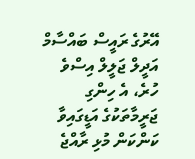އޭރުގެ ރައީސް ބައްސާމް އަދީލް ޖަލީލް އިސްވެ ހުރެ، އެ ހިންގި ޖަރީމާތަކުގެ އަޑީގައިވާ ކަންކަން މުޅި ރާއްޖެ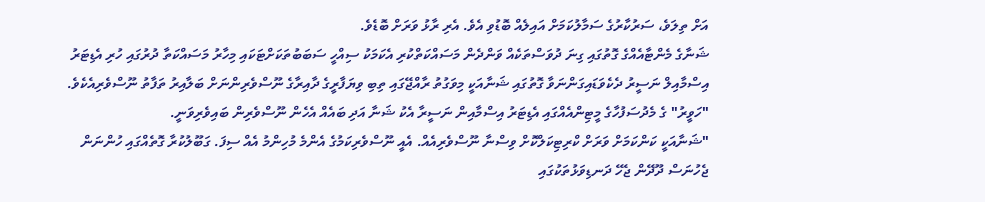އަށް ތިލަވެ، ސަރުކާރުގެ ސަމާލުކަމަށް އައިލެއް ބޮޑުވި އެވެ. އެރި ރާޅު ވަރަށް ބޮޑެވެ.
ޝަނާގެ މެންޓާއެއްގެ ގޮތުގައި ގިނަ ދުވަސްތަކެއް ވަންދެން މަސައްކަތްކުރި އެކަމަކު ސިއްހީ ސަބަބުތަކަށްޓަކައި މިހާރު މަސައްކަތާ ދުރުގައި ހުރި އެޑިޓަރު އިސްމާއިލް ނަސީރު ދެކެވަޑައިގަންނަވާ ގޮތުގައި ޝަނާއަކީ މިވަގުތު ރާއްޖޭގައި ތިބި ވިޔަފާރީގެ ދާއިރާގެ ނޫސްވެރިންނަށް ބަލާއިރު ތަފާތު ނޫސްވެރިއެކެވެ.
"ހަވީރު" ގެ މެދުސަފުހާގެ މީޓިންއެއްގައި އެޑިޓަރު އިސްމާއިން ނަސީރާ އެކު ޝަނާ އަދި ބައެއް އެހެން ނޫސްވެރިން ބައިވެރިވަނީ.
"ޝަނާއަކީ ކަންކަމަށް ވަރަށް ކްރިޓިކަލްކޮށް ވިސްނާ ނޫސްވެރިއެއް. އެއީ ނޫސްވެރިކަމުގެ އެންމެ މުހިންމު އެއް ސިފަ. ގަބޫލުކުރާ ގޮތެއްގައި ހުންނަން ޖެހުނަސް ދޫދޭން ޖެހޭ ދަނޑިވަޅުތަކުގައި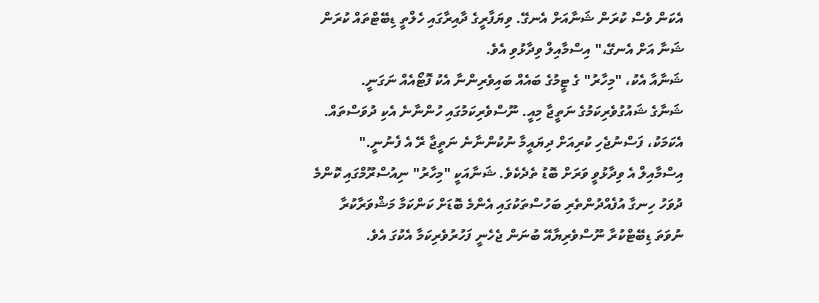އެކަން ވެސް ކުރަން ޝަނާއަށް އެނގޭ. ވިޔަފާރީގެ ދާއިރާގައި ހެލްތީ ޑިބޭޓްތައް ކުރަން ޝަނާ އަށް އެނގޭ،" އިސްމާއިލް ވިދާޅުވި އެވެ.
ޝަނާއާ އެކު، "މިހާރު" ގެ ޓީމުގެ ބައެއް ބައިވެރިންނާ އެކު ފޮޓޯއެއް ނަގަނީ.
ޝަނާގެ ޝައުގުވެރިކަމުގެ ނަތީޖާ މިއީ. ނޫސްވެރިކަމުގައި ހުންނާނެ އެކި ދުވަސްތައް. އެކަމަކު، ފަސްނުޖެހި ކުރިއަށް ދިޔައީމާ ނުކުންނާނެ ނަތީޖާ ރޭ އެ ފެނުނީ."
އިސްމާއިލް އެ ވިދާޅުވީ ވަރަށް ބޮޑު ތެދެކެވެ. ޝަނާއަކީ "މިހާރު" ނިއުސްރޫމްގައި ކޮންމެ ދުވަހު ހިނގާ އުފެއްދުންތެރި ބަހުސްތަކުގައި އެންމެ ބޮޑަށް ކަންކަމާ މަޝްވަރާކުރާ ނުވަތަ ޑިބޭޓްކުރާ ނޫސްވެރިޔާއޭ ބުނަން ޖެހެނީ ފަހުރުވެރިކަމާ އެކުގަ އެވެ.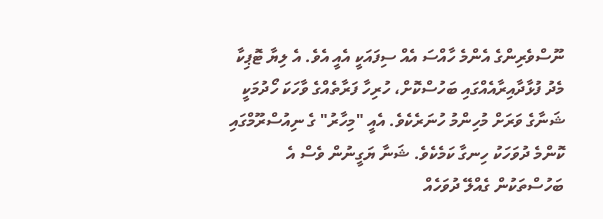ނޫސްވެރިންގެ އެންމެ ހާއްސަ އެއް ސިފައަކީ އެއީ އެވެ. އެ ލިޔާ ޓޮޕިކާ މެދު ފުޅާދާއިރާއެއްގައި ބަހުސްކޮށް، ހުރިހާ ފަރާތެއްގެ ވާހަކަ ހޯދުމަކީ ޝަނާގެ ވަރަށް މުހިންމު ހުނަރެކެވެ. އެއީ "މިހާރު" ގެ ނިއުސްރޫމްގައި ކޮންމެ ދުވަހަކު ހިނގާ ކަމެކެވެ. ޝަނާ ޔަގީނުން ވެސް އެ ބަހުސްތަކުން ގެއްލޭ ދުވަހެއް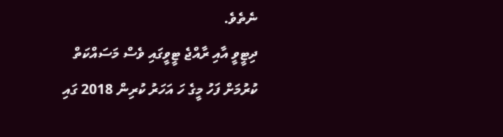ނެތެވެ.
ދިޓީވީ އާއި ރާއްޖެ ޓީވީގައި ވެސް މަސައްކަތް ކުރުމަށް ފަހު މީގެ ހަ އަހަރު ކުރިން 2018 ގައި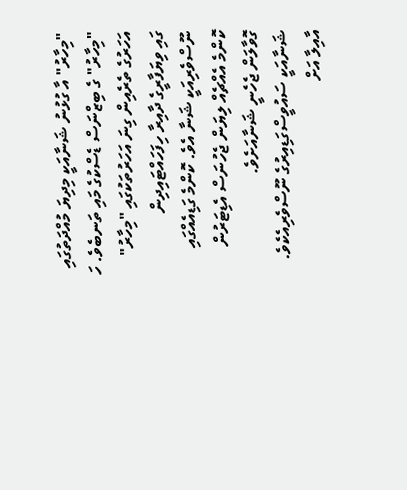"މިހާރު" އާ ގުޅުނު ޝަނާއަކީ މިދިޔަ މުއްދަތުގައި "މިހާރު" ގެ ބިޒްނަސް ޑެސްކުގެ މައި ތަނބެވެ. ހަ އަހަރުގެ ތެރެއިން ގިނަ އަހަރުތަކުގައި "މިހާރު" ގައި ވިޔަފާރީގެ ދާއިރާ ހިފަހައްޓައިދިން ނޫސްވެރިއަކީ ޝަނާ އެވެ. ކޮންމެ ގަޑިއެއްގައި ކޮންމެ އެއްޗެއް ލިޔަން ޖެހުނަސް އެޑިޓަރުން ގޮވާލަން ޖެހެނީ ޝަނާއަށެވެ.
ޝަނާއަކީ ސައުވީސްގަޑިއިރުގެ ނޫސްވެރިއެކެވެ. އާއިލާ އަށް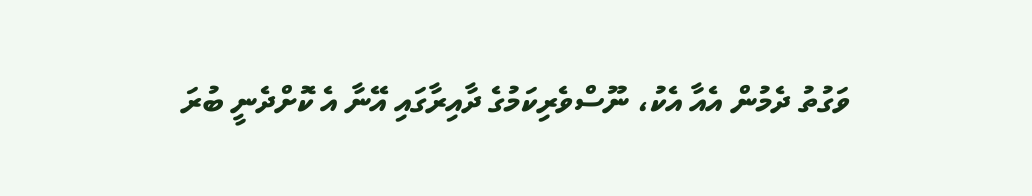ވަގުތު ދެމުން އެއާ އެކު، ނޫސްވެރިކަމުގެ ދާއިރާގައި އޭނާ އެ ކޮށްދެނީ ބުރަ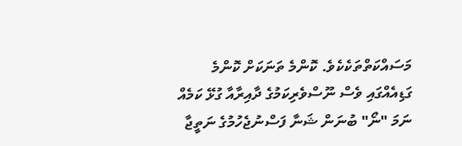މަސައްކަތްތަކެކެވެ. ކޮންމެ ތަނަކަށް ކޮންމެ ގަޑިއެއްގައި ވެސް ނޫސްވެރިކަމުގެ ދާއިރާއާ ގުޅޭ ކަމެއް ނަމަ "ނޯ" ބުނަން ޝަނާ ފަސްނުޖެހުމުގެ ނަތީޖާ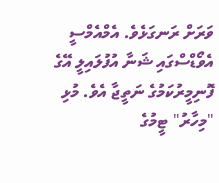ވަރަށް ރަނގަޅެވެ. އެމްއެމްސީ އެވޯޑްސްގައި ޝަނާ އުފުލައިލީ އޭގެ ފޮނިމީރުކަމުގެ ނަތީޖާ އެވެ. މުޅި "މިހާރު" ޓީމުގެ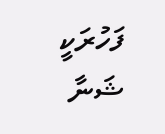ފަހުރަކީ ޝަނާ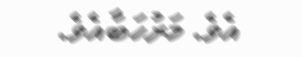އެވެ. މަރުހަބާއެވެ.